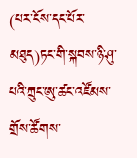(པར་ངོས་དང་པོར་མཐུད)ཏང་གི་སྐབས་ཉི་ཤུ་པའི་ཀྲུང་ཨུ་ཚང་འཛོམས་གྲོས་ཚོགས་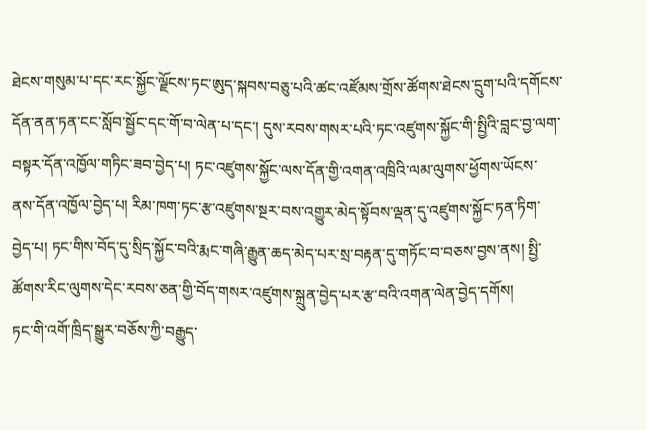ཐེངས་གསུམ་པ་དང་རང་སྐྱོང་ལྗོངས་ཏང་ཨུད་སྐབས་བཅུ་པའི་ཚང་འཛོམས་གྲོས་ཚོགས་ཐེངས་དྲུག་པའི་དགོངས་དོན་ནན་ཏན་ངང་སློབ་སྦྱོང་དང་གོ་བ་ལེན་པ་དང་། དུས་རབས་གསར་པའི་ཏང་འཛུགས་སྐྱོང་གི་སྤྱིའི་བླང་བྱ་ལག་བསྟར་དོན་འཁྱོལ་གཏིང་ཟབ་བྱེད་པ། ཏང་འཛུགས་སྐྱོང་ལས་དོན་གྱི་འགན་འཁྲིའི་ལམ་ལུགས་ཕྱོགས་ཡོངས་ནས་དོན་འཁྱོལ་བྱེད་པ། རིམ་ཁག་ཏང་རྩ་འཛུགས་སྔར་བས་འགྱུར་མེད་སྟོབས་ལྡན་དུ་འཛུགས་སྐྱོང་ཏན་ཏིག་བྱེད་པ། ཏང་གིས་བོད་དུ་སྲིད་སྐྱོང་བའི་རྨང་གཞི་རྒྱུན་ཆད་མེད་པར་སྲ་བརྟན་དུ་གཏོང་བ་བཅས་བྱས་ནས། སྤྱི་ཚོགས་རིང་ལུགས་དེང་རབས་ཅན་གྱི་བོད་གསར་འཛུགས་སྐྲུན་བྱེད་པར་རྩ་བའི་འགན་ལེན་བྱེད་དགོས།
ཏང་གི་འགོ་ཁྲིད་སྒྱུར་བཅོས་ཀྱི་བརྒྱུད་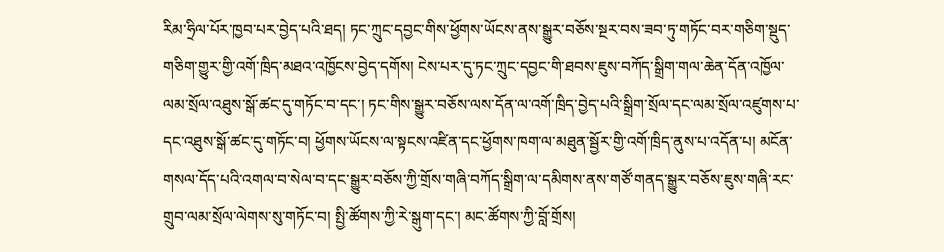རིམ་ཧྲིལ་པོར་ཁྱབ་པར་བྱེད་པའི་ཐད། ཏང་ཀྲུང་དབྱང་གིས་ཕྱོགས་ཡོངས་ནས་སྒྱུར་བཅོས་སྔར་བས་ཟབ་ཏུ་གཏོང་བར་གཅིག་སྡུད་གཅིག་གྱུར་གྱི་འགོ་ཁྲིད་མཐའ་འཁྱོངས་བྱེད་དགོས། ངེས་པར་དུ་ཏང་ཀྲུང་དབྱང་གི་ཐབས་ཇུས་བཀོད་སྒྲིག་གལ་ཆེན་དོན་འཁྱོལ་ལམ་སྲོལ་འཐུས་སྒོ་ཚང་དུ་གཏོང་བ་དང་། ཏང་གིས་སྒྱུར་བཅོས་ལས་དོན་ལ་འགོ་ཁྲིད་བྱེད་པའི་སྒྲིག་སྲོལ་དང་ལམ་སྲོལ་འཛུགས་པ་དང་འཐུས་སྒོ་ཚང་དུ་གཏོང་བ། ཕྱོགས་ཡོངས་ལ་སྟངས་འཛིན་དང་ཕྱོགས་ཁག་ལ་མཐུན་སྦྱོར་གྱི་འགོ་ཁྲིད་ནུས་པ་འདོན་པ། མངོན་གསལ་དོད་པའི་འགལ་བ་སེལ་བ་དང་སྒྱུར་བཅོས་ཀྱི་གྲོས་གཞི་བཀོད་སྒྲིག་ལ་དམིགས་ནས་གཙོ་གནད་སྒྱུར་བཅོས་ཇུས་གཞི་རང་གྲུབ་ལམ་སྲོལ་ལེགས་སུ་གཏོང་བ། སྤྱི་ཚོགས་ཀྱི་རེ་སྒུག་དང་། མང་ཚོགས་ཀྱི་བློ་གྲོས།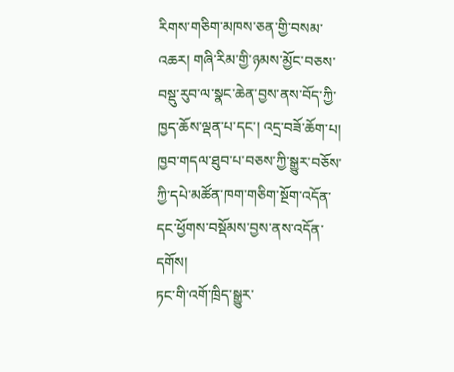རིགས་གཅིག་མཁས་ཅན་གྱི་བསམ་འཆར། གཞི་རིམ་གྱི་ཉམས་མྱོང་བཅས་བསྡུ་རུབ་ལ་སྣང་ཆེན་བྱས་ནས་བོད་ཀྱི་ཁྱད་ཆོས་ལྡན་པ་དང་། འདྲ་བཟོ་ཆོག་པ། ཁྱབ་གདལ་ཐུབ་པ་བཅས་ཀྱི་སྒྱུར་བཅོས་ཀྱི་དཔེ་མཚོན་ཁག་གཅིག་སྔོག་འདོན་དང་ཕྱོགས་བསྡོམས་བྱས་ནས་འདོན་དགོས།
ཏང་གི་འགོ་ཁྲིད་སྒྱུར་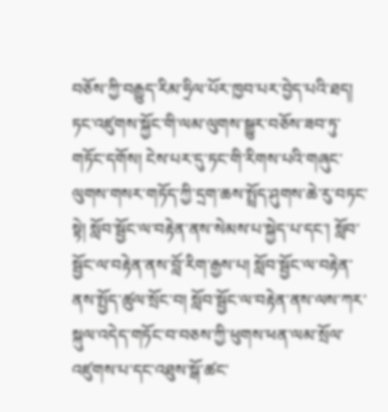བཅོས་ཀྱི་བརྒྱུད་རིམ་ཧྲིལ་པོར་ཁྱབ་པར་བྱེད་པའི་ཐད། ཏང་འཛུགས་སྐྱོང་གི་ལམ་ལུགས་སྒྱུར་བཅོས་ཟབ་ཏུ་གཏོང་དགོས། ངེས་པར་དུ་ཏང་གི་རིགས་པའི་གཞུང་ལུགས་གསར་གཏོད་ཀྱི་དྲག་ཆས་སྤྲོད་ཤུགས་ཆེ་རུ་བཏང་སྟེ། སློབ་སྦྱོང་ལ་བརྟེན་ནས་སེམས་པ་སྐྱེད་པ་དང་། སློབ་སྦྱོང་ལ་བརྟེན་ནས་བློ་རིག་རྒྱས་པ། སློབ་སྦྱོང་ལ་བརྟེན་ནས་སྤྱོད་ཚུལ་སྲོང་བ། སློབ་སྦྱོང་ལ་བརྟེན་ནས་ལས་ཀར་སྐུལ་འདེད་གཏོང་བ་བཅས་ཀྱི་ཕུགས་ཕན་ལམ་སྲོལ་འཛུགས་པ་དང་འཐུས་སྒོ་ཚང་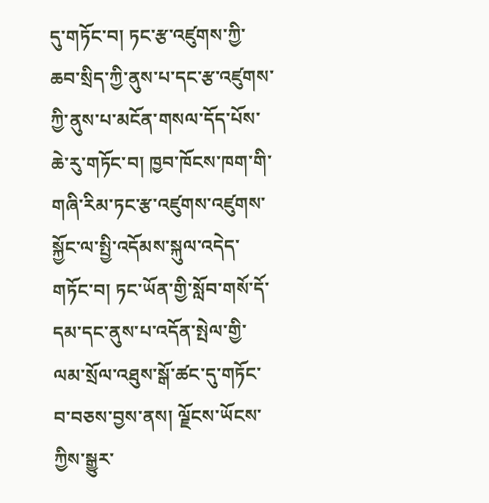དུ་གཏོང་བ། ཏང་རྩ་འཛུགས་ཀྱི་ཆབ་སྲིད་ཀྱི་ནུས་པ་དང་རྩ་འཛུགས་ཀྱི་ནུས་པ་མངོན་གསལ་དོད་པོས་ཆེ་རུ་གཏོང་བ། ཁྱབ་ཁོངས་ཁག་གི་གཞི་རིམ་ཏང་རྩ་འཛུགས་འཛུགས་སྐྱོང་ལ་སྤྱི་འདོམས་སྐུལ་འདེད་གཏོང་བ། ཏང་ཡོན་གྱི་སློབ་གསོ་དོ་དམ་དང་ནུས་པ་འདོན་སྤེལ་གྱི་ལམ་སྲོལ་འཐུས་སྒོ་ཚང་དུ་གཏོང་བ་བཅས་བྱས་ནས། ལྗོངས་ཡོངས་ཀྱིས་སྒྱུར་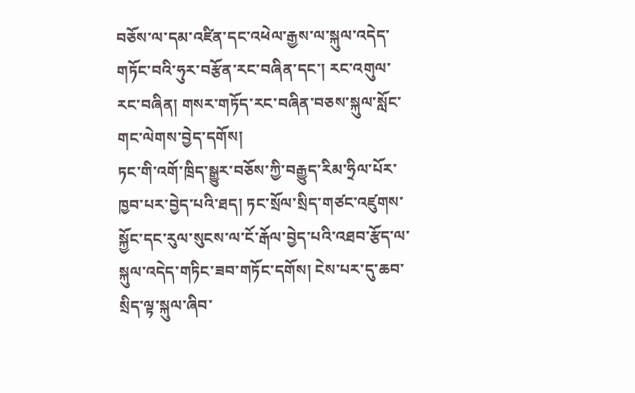བཅོས་ལ་དམ་འཛིན་དང་འཕེལ་རྒྱས་ལ་སྐུལ་འདེད་གཏོང་བའི་ཧུར་བརྩོན་རང་བཞིན་དང་། རང་འགུལ་རང་བཞིན། གསར་གཏོད་རང་བཞིན་བཅས་སྐུལ་སློང་གང་ལེགས་བྱེད་དགོས།
ཏང་གི་འགོ་ཁྲིད་སྒྱུར་བཅོས་ཀྱི་བརྒྱུད་རིམ་ཧྲིལ་པོར་ཁྱབ་པར་བྱེད་པའི་ཐད། ཏང་སྲོལ་སྲིད་གཙང་འཛུགས་སྐྱོང་དང་རུལ་སུངས་ལ་ངོ་རྒོལ་བྱེད་པའི་འཐབ་རྩོད་ལ་སྐུལ་འདེད་གཏིང་ཟབ་གཏོང་དགོས། ངེས་པར་དུ་ཆབ་སྲིད་ལྟ་སྐུལ་ཞིབ་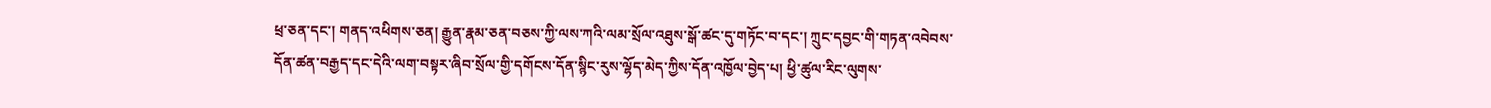ཕྲ་ཅན་དང་། གནད་འཕིགས་ཅན། རྒྱུན་རྣམ་ཅན་བཅས་ཀྱི་ལས་ཀའི་ལམ་སྲོལ་འཐུས་སྒོ་ཚང་དུ་གཏོང་བ་དང་། ཀྲུང་དབྱང་གི་གཏན་འབེབས་དོན་ཚན་བརྒྱད་དང་དེའི་ལག་བསྟར་ཞིབ་སྲོལ་གྱི་དགོངས་དོན་སྙིང་རུས་ལྷོད་མེད་ཀྱིས་དོན་འཁྱོལ་བྱེད་པ། ཕྱི་ཚུལ་རིང་ལུགས་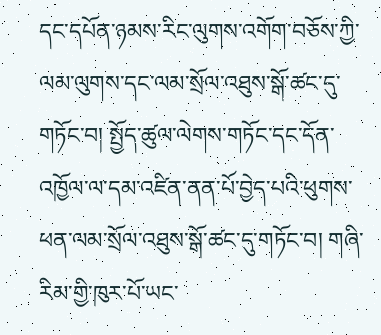དང་དཔོན་ཉམས་རིང་ལུགས་འགོག་བཅོས་ཀྱི་ལམ་ལུགས་དང་ལམ་སྲོལ་འཐུས་སྒོ་ཚང་དུ་གཏོང་བ། སྤྱོད་ཚུལ་ལེགས་གཏོང་དང་དོན་འཁྱོལ་ལ་དམ་འཛིན་ནན་པོ་བྱེད་པའི་ཕུགས་ཕན་ལམ་སྲོལ་འཐུས་སྒོ་ཚང་དུ་གཏོང་བ། གཞི་རིམ་གྱི་ཁུར་པོ་ཡང་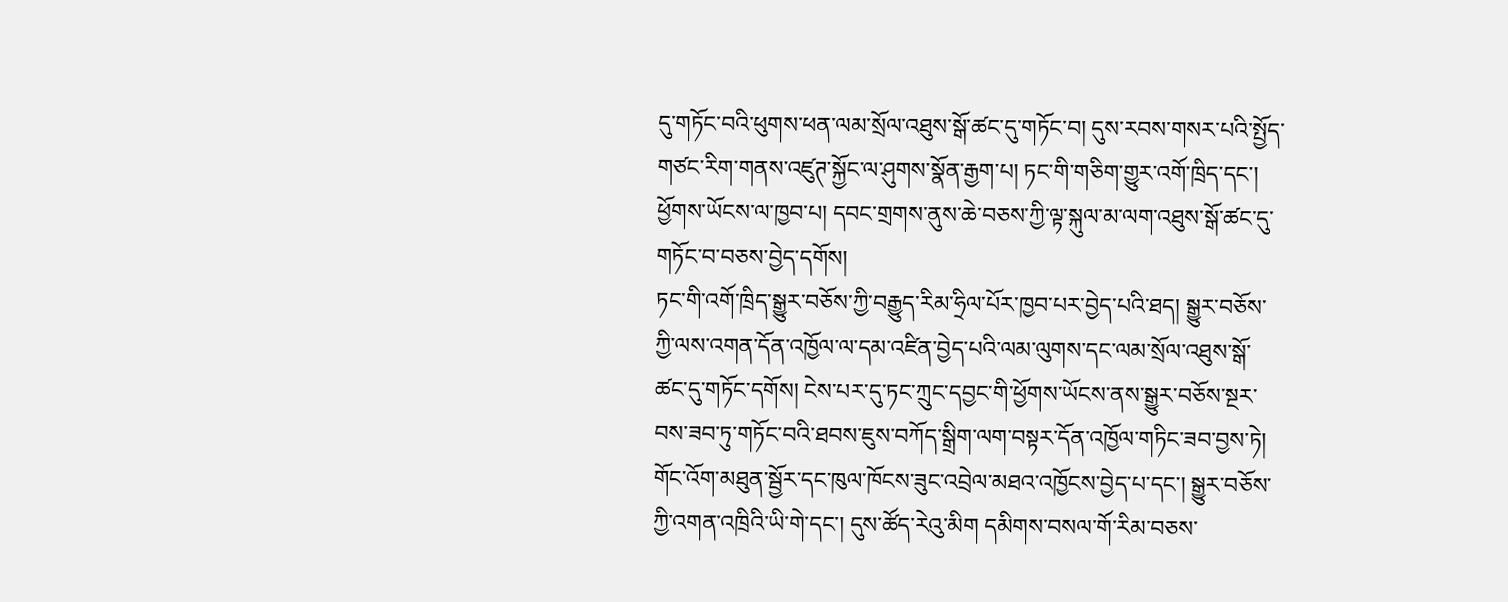དུ་གཏོང་བའི་ཕུགས་ཕན་ལམ་སྲོལ་འཐུས་སྒོ་ཚང་དུ་གཏོང་བ། དུས་རབས་གསར་པའི་སྤྱོད་གཙང་རིག་གནས་འཛུཊ་སྐྱོང་ལ་ཤུགས་སྣོན་རྒྱག་པ། ཏང་གི་གཅིག་གྱུར་འགོ་ཁྲིད་དང་། ཕྱོགས་ཡོངས་ལ་ཁྱབ་པ། དབང་གྲགས་ནུས་ཆེ་བཅས་ཀྱི་ལྟ་སྐུལ་མ་ལག་འཐུས་སྒོ་ཚང་དུ་གཏོང་བ་བཅས་བྱེད་དགོས།
ཏང་གི་འགོ་ཁྲིད་སྒྱུར་བཅོས་ཀྱི་བརྒྱུད་རིམ་ཧྲིལ་པོར་ཁྱབ་པར་བྱེད་པའི་ཐད། སྒྱུར་བཅོས་ཀྱི་ལས་འགན་དོན་འཁྱོལ་ལ་དམ་འཛིན་བྱེད་པའི་ལམ་ལུགས་དང་ལམ་སྲོལ་འཐུས་སྒོ་ཚང་དུ་གཏོང་དགོས། ངེས་པར་དུ་ཏང་ཀྲུང་དབྱང་གི་ཕྱོགས་ཡོངས་ནས་སྒྱུར་བཅོས་སྔར་བས་ཟབ་ཏུ་གཏོང་བའི་ཐབས་ཇུས་བཀོད་སྒྲིག་ལག་བསྟར་དོན་འཁྱོལ་གཏིང་ཟབ་བྱས་ཏེ། གོང་འོག་མཐུན་སྦྱོར་དང་ཁུལ་ཁོངས་ཟུང་འབྲེལ་མཐའ་འཁྱོངས་བྱེད་པ་དང་། སྒྱུར་བཅོས་ཀྱི་འགན་འཁྲིའི་ཡི་གེ་དང་། དུས་ཚོད་རེའུ་མིག དམིགས་བསལ་གོ་རིམ་བཅས་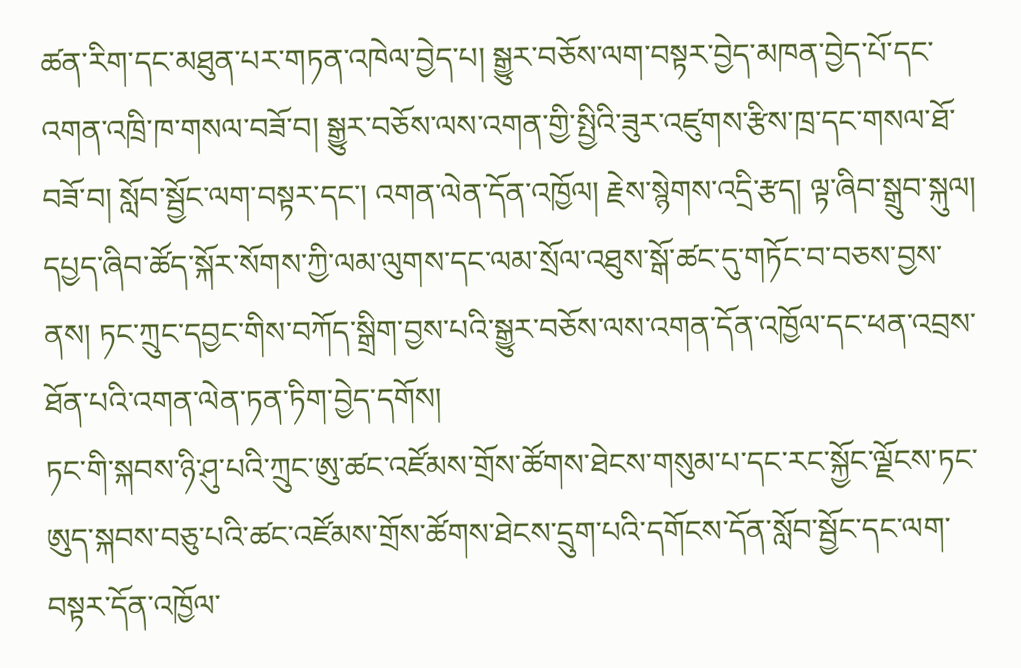ཚན་རིག་དང་མཐུན་པར་གཏན་འཁེལ་བྱེད་པ། སྒྱུར་བཅོས་ལག་བསྟར་བྱེད་མཁན་བྱེད་པོ་དང་འགན་འཁྲི་ཁ་གསལ་བཟོ་བ། སྒྱུར་བཅོས་ལས་འགན་གྱི་སྤྱིའི་ཟུར་འཛུགས་རྩིས་ཁྲ་དང་གསལ་ཐོ་བཟོ་བ། སློབ་སྦྱོང་ལག་བསྟར་དང་། འགན་ལེན་དོན་འཁྱོལ། རྗེས་སྙེགས་འདྲི་རྩད། ལྟ་ཞིབ་སྒྲུབ་སྐུལ། དཔྱད་ཞིབ་ཚོད་སྐོར་སོགས་ཀྱི་ལམ་ལུགས་དང་ལམ་སྲོལ་འཐུས་སྒོ་ཚང་དུ་གཏོང་བ་བཅས་བྱས་ནས། ཏང་ཀྲུང་དབྱང་གིས་བཀོད་སྒྲིག་བྱས་པའི་སྒྱུར་བཅོས་ལས་འགན་དོན་འཁྱོལ་དང་ཕན་འབྲས་ཐོན་པའི་འགན་ལེན་ཏན་ཏིག་བྱེད་དགོས།
ཏང་གི་སྐབས་ཉི་ཤུ་པའི་ཀྲུང་ཨུ་ཚང་འཛོམས་གྲོས་ཚོགས་ཐེངས་གསུམ་པ་དང་རང་སྐྱོང་ལྗོངས་ཏང་ཨུད་སྐབས་བཅུ་པའི་ཚང་འཛོམས་གྲོས་ཚོགས་ཐེངས་དྲུག་པའི་དགོངས་དོན་སློབ་སྦྱོང་དང་ལག་བསྟར་དོན་འཁྱོལ་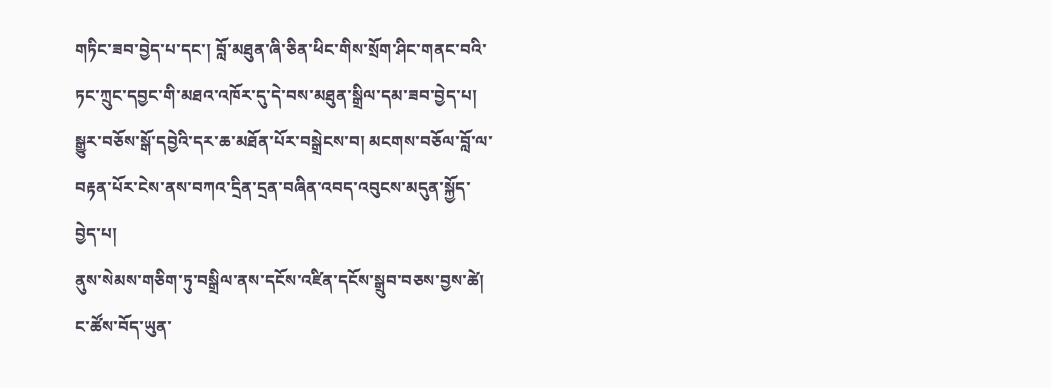གཏིང་ཟབ་བྱེད་པ་དང་། བློ་མཐུན་ཞི་ཅིན་ཕིང་གིས་སྲོག་ཤིང་གནང་བའི་ཏང་ཀྲུང་དབྱང་གི་མཐའ་འཁོར་དུ་དེ་བས་མཐུན་སྒྲིལ་དམ་ཟབ་བྱེད་པ། སྒྱུར་བཅོས་སྒོ་དབྱེའི་དར་ཆ་མཐོན་པོར་བསྒྲེངས་བ། མངགས་བཅོལ་བློ་ལ་བརྟན་པོར་ངེས་ནས་བཀའ་དྲིན་དྲན་བཞིན་འབད་འབུངས་མདུན་སྐྱོད་བྱེད་པ།
ནུས་སེམས་གཅིག་ཏུ་བསྒྲིལ་ནས་དངོས་འཛིན་དངོས་སྒྲུབ་བཅས་བྱས་ཚེ། ང་ཚོས་བོད་ཡུན་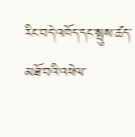རིང་བདེ་འཁོད་དང་སྤུས་ཚད་མཐོ་བའི་འཕེལ་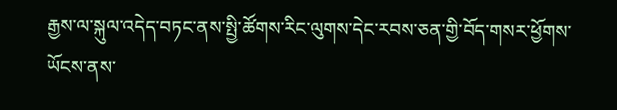རྒྱས་ལ་སྐུལ་འདེད་བཏང་ནས་སྤྱི་ཚོགས་རིང་ལུགས་དེང་རབས་ཅན་གྱི་བོད་གསར་ཕྱོགས་ཡོངས་ནས་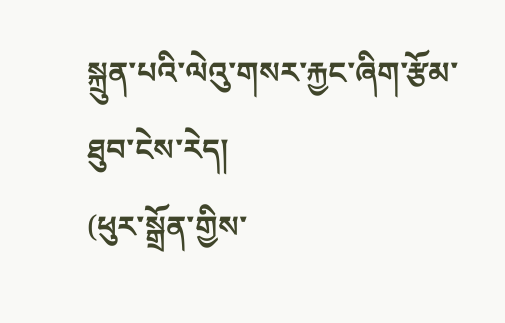སྐྲུན་པའི་ལེའུ་གསར་རྐྱང་ཞིག་རྩོམ་ཐུབ་ངེས་རེད།
(ཕུར་སྒྲོན་གྱིས་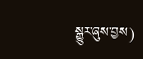སྒྱུར་ཞུས་བྱས)